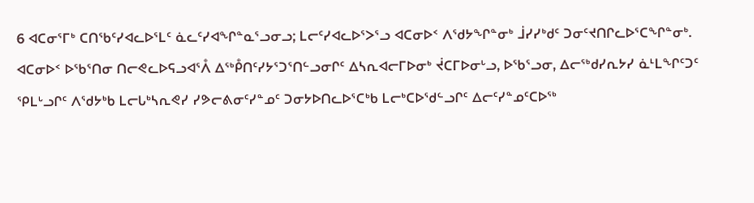6 ᐊᑕᓂᕐᒥᒃ ᑕᑎᖃᑦᓯᐊᓚᐅᕐᒪᑦ ᓈᓚᑦᓯᐊᖏᓐᓇᕐᓗᓂᓗ; ᒪᓕᑦᓯᐊᓚᐅᕐᐳᕐᓗ ᐊᑕᓂᐅᑉ ᐱᖁᔭᖏᓐᓂᒃ ᒨᓯᓯᒃᑯᑦ ᑐᓂᑦᔪᑎᒋᓚᐅᕐᑕᖏᓐᓂᒃ.
ᐊᑕᓂᐅᑉ ᐅᖃᕐᑎᓂ ᑎᓕᕙᓚᐅᕋᓗᐊᕐᐰ ᐃᖅᑬᑎᑦᓯᔭᕐᑐᕐᑎᓪᓗᓂᒋᑦ ᐃᓴᕆᐊᓕᒥᐅᓂᒃ ᔫᑕᒥᐅᓂᒡᓗ, ᐅᖃᕐᓗᓂ, ᐃᓕᖅᑯᓯᕆᔭᓯ ᓈᒻᒪᖏᑦᑐᑦ ᕿᒪᒡᓗᒋᑦ ᐱᖁᔭᒃᑲ ᒪᓕᒐᒃᓴᕆᕙᓯ ᓯᕗᓕᕕᓂᑦᓯᓐᓄᑦ ᑐᓂᔭᐅᑎᓚᐅᕐᑕᒃᑲ ᒪᓕᒃᑕᐅᖁᓪᓗᒋᑦ ᐃᓕᑦᓯᓐᓄᑦᑕᐅᖅ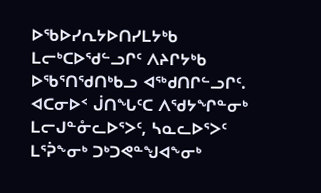ᐅᖃᐅᓯᕆᔭᐅᑎᓯᒪᔭᒃᑲ ᒪᓕᒃᑕᐅᖁᓪᓗᒋᑦ ᐱᔨᒋᔭᒃᑲ ᐅᖃᕐᑎᖁᑎᒃᑲᓗ ᐊᖅᑯᑎᒋᓪᓗᒋᑦ.
ᐊᑕᓂᐅᑉ ᒎᑎᖓᑦᑕ ᐱᖁᔭᖏᓐᓂᒃ ᒪᓕᒍᓐᓁᓚᐅᕐᐳᑦ, ᓴᓇᓚᐅᕐᐳᑦ ᒪᕐᕉᖕᓂᒃ ᑐᒃᑐᕙᓐᖑᐊᖕᓂᒃ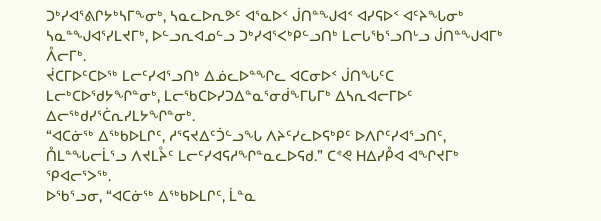ᑐᒃᓯᐊᕐᕕᒋᔭᒃᓴᒥᖕᓂᒃ, ᓴᓇᓚᐅᕆᕗᑦ ᐊᕐᓇᐅᑉ ᒎᑎᓐᖑᐊᑉ ᐊᓯᕋᐅᑉ ᐊᑦᔨᖓᓂᒃ ᓴᓇᓐᖑᐊᕐᓯᒪᔪᒥᒃ, ᐅᓪᓗᕆᐊᓄᓪᓗ ᑐᒃᓯᐊᕐᐸᒃᑭᓪᓗᑎᒃ ᒪᓕᒐᖃᕐᓗᑎᒡᓗ ᒎᑎᓐᖑᐊᒥᒃ ᐰᓕᒥᒃ.
ᔫᑕᒥᐅᑦᑕᐅᖅ ᒪᓕᑦᓯᐊᕐᓗᑎᒃ ᐃᓅᓚᐅᓐᖏᓚ ᐊᑕᓂᐅᑉ ᒎᑎᖓᑦᑕ ᒪᓕᒃᑕᐅᖁᔭᖏᓐᓂᒃ, ᒪᓕᖃᑕᐅᓯᑐᐃᓐᓇᕐᓂᑰᖕᒥᒐᒥᒃ ᐃᓴᕆᐊᓕᒥᐅᑦ ᐃᓕᖅᑯᓯᕐᑖᕆᓯᒪᔭᖏᓐᓂᒃ.
“ᐊᑕᓃᖅ ᐃᖅᑲᐅᒪᒋᑦ, ᓱᕐᕋᔪᐃᑦᑑᓪᓗᖓ ᐱᔨᑦᓯᓚᐅᕋᒃᑭᑦ ᐅᐱᒋᑦᓯᐊᕐᓗᑎᑦ, ᑍᒪᓐᖓᓕᒫᕐᓗ ᐱᔪᒪᔧᑦ ᒪᓕᑦᓯᐊᕋᓱᖏᓐᓇᓚᐅᕋᑯ.” ᑕᕝᕙ ᕼᐃᓯᑬᐊ ᐊᖏᔪᒥᒃ ᕿᐊᓕᕐᐳᖅ.
ᐅᖃᕐᓗᓂ, “ᐊᑕᓃᖅ ᐃᖅᑲᐅᒪᒋᑦ, ᒫᓐᓇ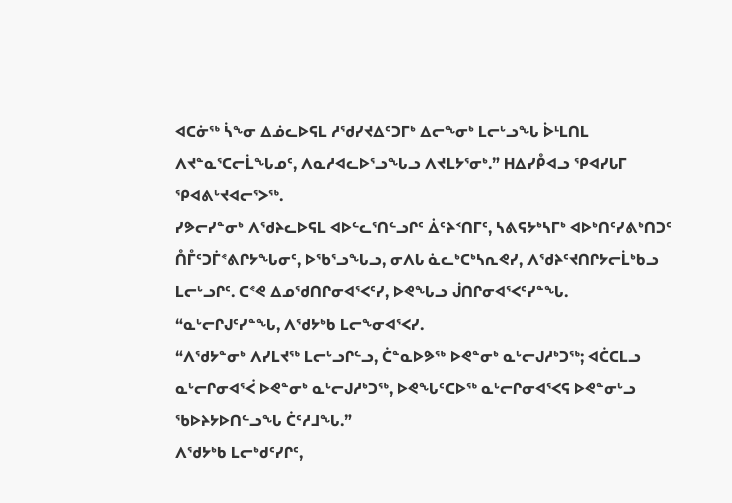ᐊᑕᓃᖅ ᓵᖕᓂ ᐃᓅᓚᐅᕋᒪ ᓱᖁᓯᔪᐃᑦᑐᒥᒃ ᐃᓕᖕᓂᒃ ᒪᓕᒡᓗᖓ ᐆᒻᒪᑎᒪ ᐱᔪᓐᓇᕐᑕᓕᒫᖓᓄᑦ, ᐱᓇᓱᐊᓚᐅᕐᓗᖓᓗ ᐱᔪᒪᔭᕐᓂᒃ.” ᕼᐃᓯᑬᐊᓗ ᕿᐊᓯᒐᒥ ᕿᐊᕕᒡᔪᐊᓕᕐᐳᖅ.
ᓯᕗᓕᓯᓐᓂᒃ ᐱᖁᔨᓚᐅᕋᒪ ᐊᐅᓪᓚᕐᑎᓪᓗᒋᑦ ᐄᑦᔨᑉᑎᒥᑦ, ᓴᕕᕋᔭᒃᓴᒥᒃ ᐊᐅᒃᑎᑦᓯᕕᒃᑎᑐᑦ ᑍᒤᑦᑐᒦᕝᕕᒋᔭᖓᓂᑦ, ᐅᖃᕐᓗᖓᓗ, ᓂᐱᒐ ᓈᓚᒃᑕᒃᓴᕆᕙᓯ, ᐱᖁᔨᑦᔪᑎᒋᔭᓕᒫᒃᑲᓗ ᒪᓕᒡᓗᒋᑦ. ᑕᕝᕙ ᐃᓄᖁᑎᒋᓂᐊᕐᐸᑦᓯ, ᐅᕙᖓᓗ ᒎᑎᒋᓂᐊᕐᐸᑦᓯᓐᖓ.
“ᓇᒡᓕᒋᒍᑦᓯᓐᖓ, ᐱᖁᔭᒃᑲ ᒪᓕᖕᓂᐊᕐᐸᓯ.
“ᐱᖁᔭᓐᓂᒃ ᐱᓯᒪᔪᖅ ᒪᓕᒡᓗᒋᓪᓗ, ᑖᓐᓇᐅᕗᖅ ᐅᕙᓐᓂᒃ ᓇᒡᓕᒍᓱᒃᑐᖅ; ᐊᑖᑕᒪᓗ ᓇᒡᓕᒋᓂᐊᕐᐹ ᐅᕙᓐᓂᒃ ᓇᒡᓕᒍᓱᒃᑐᖅ, ᐅᕙᖓᑦᑕᐅᖅ ᓇᒡᓕᒋᓂᐊᕐᐸᕋ ᐅᕙᓐᓂᒡᓗ ᖃᐅᔨᔭᐅᑎᓪᓗᖓ ᑖᑦᓱᒧᖓ.”
ᐱᖁᔭᒃᑲ ᒪᓕᒃᑯᑦᓯᒋᑦ,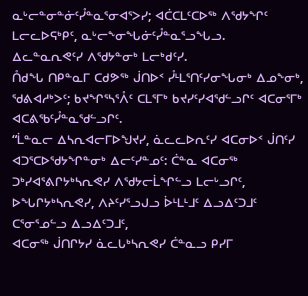ᓇᒡᓕᓐᓂᓐᓃᑦᓮᓐᓇᕐᓂᐊᕐᐳᓯ; ᐊᑖᑕᒪᑦᑕᐅᖅ ᐱᖁᔭᖏᑦ ᒪᓕᓚᐅᕋᒃᑭᑦ, ᓇᒡᓕᖕᓂᖓᓃᑦᓮᓐᓇᕐᓗᖓᓗ.
ᐃᓚᓐᓇᕆᕙᑦᓯ ᐱᖁᔭᓐᓂᒃ ᒪᓕᒃᑯᑦᓯ.
ᑍᑯᖓ ᑎᑭᓐᓇᒥ ᑕᑯᕗᖅ ᒎᑎᐅᑉ ᓮᒻᒪᕐᑎᑦᓯᓂᖓᓂᒃ ᐃᓄᖕᓂᒃ, ᖁᕕᐊᓱᒃᐳᑦ; ᑲᔪᖏᕐᓴᕐᐰᑦ ᑕᒪᕐᒥᒃ ᑲᔪᓯᑦᓯᐊᖁᓪᓗᒋᑦ ᐊᑕᓂᕐᒥᒃ ᐊᑕᕕᖃᑦᓮᓐᓇᖁᓪᓗᒋᑦ.
“ᒫᓐᓇᓕ ᐃᓴᕆᐊᓕᒥᐅᖑᔪᓯ, ᓈᓚᓚᐅᕆᑦᓯ ᐊᑕᓂᐅᑉ ᒎᑎᑦᓯ ᐊᑐᕐᑕᐅᖁᔭᖏᓐᓂᒃ ᐃᓕᑦᓯᓐᓄᑦ: ᑖᓐᓇ ᐊᑕᓂᖅ ᑐᒃᓯᐊᕐᕕᒋᔭᒃᓴᕆᕙᓯ ᐱᖁᔭᓕᒫᖏᓪᓗ ᒪᓕᒡᓗᒋᑦ, ᐅᖓᒋᔭᒃᓴᕆᕙᓯ, ᐱᔨᑦᓯᕐᓗᒍᓗ ᐆᒻᒪᒻᒧᑦ ᐃᓗᐃᑦᑐᒧᑦ ᑕᕐᓂᕐᓄᓪᓗ ᐃᓗᐃᑦᑐᒧᑦ,
ᐊᑕᓂᖅ ᒎᑎᒋᔭᓯ ᓈᓚᒐᒃᓴᕆᕙᓯ ᑖᓐᓇᓗ ᑭᓯᒥ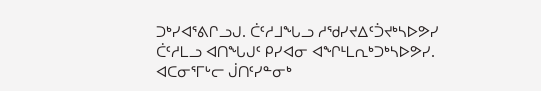ᑐᒃᓯᐊᕐᕕᒋᓗᒍ. ᑖᑦᓱᒧᖓᓗ ᓱᖁᓯᔪᐃᑦᑑᔪᒃᓴᐅᕗᓯ ᑖᑦᓱᒪᓗ ᐊᑎᖓᒍᑦ ᑭᓯᐊᓂ ᐊᖏᒻᒪᕆᒃᑐᒃᓴᐅᕗᓯ.
ᐊᑕᓂᕐᒥᒡᓕ ᒎᑎᑦᓯᓐᓂᒃ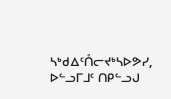ᓴᒃᑯᐃᑦᑍᓕᔪᒃᓴᐅᕗᓯ, ᐅᓪᓗᒥᒧᑦ ᑎᑭᓪᓗᒍ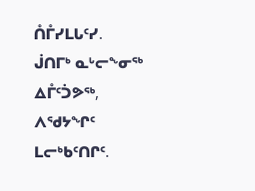ᑍᒤᓯᒪᒐᑦᓯ.
ᒎᑎᒥᒃ ᓇᒡᓕᖕᓂᖅ ᐃᒤᑦᑑᕗᖅ, ᐱᖁᔭᖏᑦ ᒪᓕᒃᑲᑦᑎᒋᑦ.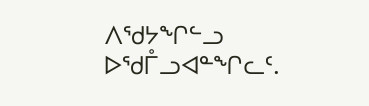ᐱᖁᔭᖏᓪᓗ ᐅᖁᒤᓗᐊᓐᖏᓚᑦ.